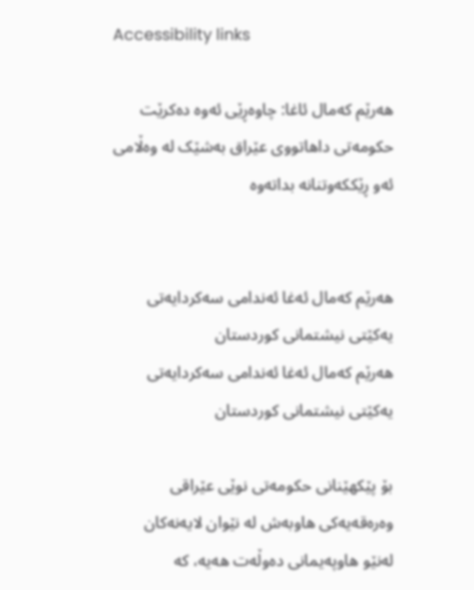Accessibility links

هەرێم کەمال ئاغا: چاوه‌ڕێی ئه‌وه‌ ده‌كرێت حكومه‌تی داهاتووی عێراق به‌شێک له‌ وه‌ڵامی ئه‌و ڕێككه‌وتنانه‌ بداته‌وه‌


هەرێم کەمال ئەغا ئەندامی سەکردایەتی یەکێتی نیشتمانی کوردستان
هەرێم کەمال ئەغا ئەندامی سەکردایەتی یەکێتی نیشتمانی کوردستان

بۆ پێکهێنانی حکومەتی نوێی عێراقی وەرەقەیەکی هاوبەش لە نێوان لایەنەکان لەنێو هاوپەیمانی دەوڵەت هەیە، کە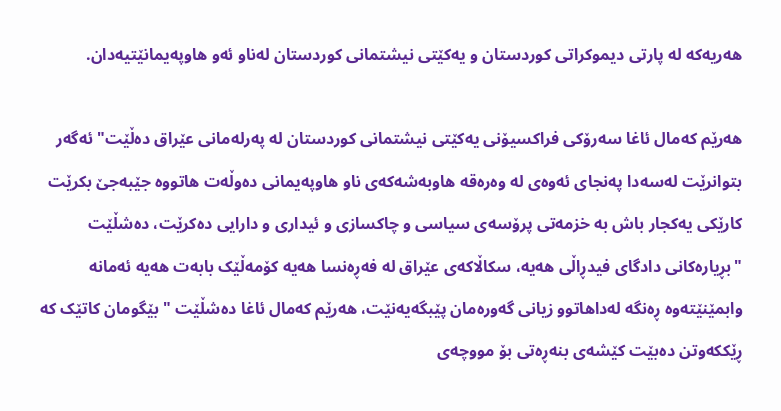هەریەکە لە پارتی دیموکراتی کوردستان و یەکێتی نیشتمانی کوردستان لەناو ئەو هاوپەیمانێتیەدان.

هەرێم کەمال ئاغا سەرۆکی فراکسیۆنی یەکێتی نیشتمانی کوردستان لە پەرلەمانی عێراق دەڵێت" ئه‌گه‌ر بتوانرێت له‌سه‌دا په‌نجای ئه‌وەی لە وەرەقە هاوبەشەکەی ناو هاوپەیمانی دەوڵەت هاتووە‌ جێبه‌جێ بكرێت كارێكی یه‌كجار باش به‌ خزمه‌تی پرۆسه‌ی سیاسی و چاكسازی و ئیداری و دارایی ده‌كرێت، دەشڵێت "بڕیاره‌كانی دادگای فیدڕاڵی هه‌یه‌، سكاڵاكه‌ی عێراق له‌ فه‌ڕه‌نسا هه‌یه‌ كۆمه‌ڵێک بابه‌ت هه‌یه‌ ئه‌مانه‌ وابمێنێته‌وه‌ ڕه‌نگه‌ له‌داهاتوو زیانی گه‌وره‌مان پێبگه‌یه‌نێت، هەرێم کەمال ئاغا دەشڵێت " بێگومان كاتێک كه‌ ڕێككه‌وتن ده‌بێت كێشه‌ی بنه‌ڕه‌تی بۆ مووچه‌ی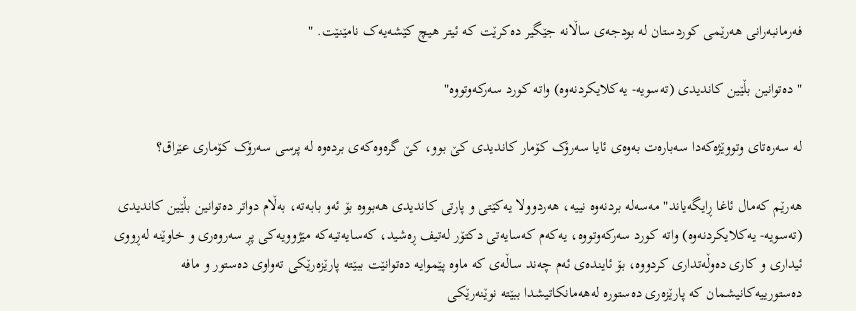فه‌رمانبه‌رانی هه‌رێمی كوردستان له‌ بودجه‌ی ساڵانه‌ جێگیر ده‌كرێت كه‌ ئیتر هیچ كێشه‌یه‌ک نامێنێت. "

" ده‌توانین بڵێین كاندیدی (ته‌سویه‌- یه‌كلایكردنه‌وه‌) واته‌ كورد سه‌ركه‌وتووه"

لە سەرەتای وتووێژەکەدا سەبارەت بەوەی ئایا سه‌رۆک كۆمار كاندیدی كێ بوو، كێ گره‌وه‌كه‌ی برده‌وه لە پرسی سەرۆک کۆماری عێراق‌؟

هەرێم کەمال ئاغا ڕایگەیاند" مه‌سه‌له‌ بردنه‌وه‌ نییه‌، هه‌ردوولا یه‌كێتی و پارتی كاندیدی هه‌بووه‌ بۆ ئه‌و بابه‌ته،‌ به‌ڵام دواتر ده‌توانین بڵێین كاندیدی (ته‌سویه‌- یه‌كلایكردنه‌وه‌) واته‌ كورد سه‌ركه‌وتووه،‌ یه‌كه‌م كه‌سایه‌تی دكتۆر له‌تیف ڕه‌شید، كه‌سایه‌تیه‌كه‌ مێژوویه‌كی پڕ سه‌روه‌ری و خاوێنه‌ له‌ڕووی ئیداری و كاری ده‌وڵه‌تداری كردووه‌، بۆ ئاینده‌ی ئه‌م چه‌ند ساڵه‌ی كه‌ ماوه‌ پێموایه‌ ده‌توانێت ببێته‌ پارێزه‌رێكی ته‌واوی ده‌ستور و مافه‌ ده‌ستورییه‌كانیشمان كه‌ پارێزه‌ری ده‌ستوره‌ له‌هه‌مانكاتیشدا ببێته‌ نوێنه‌رێكی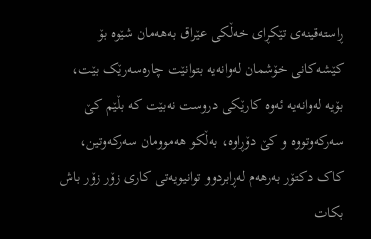ڕاسته‌قینه‌ی تێكڕای خه‌ڵكی عێراق به‌هه‌مان شێوه‌ بۆ كێشه‌كانی خۆشمان له‌وانه‌یه‌ بتوانێت چاره‌سه‌رێک بێت، بۆیه‌ له‌وانه‌یه‌ ئه‌وه‌ كارێكی دروست نه‌بێت كه‌ بڵێم كێ سه‌ركه‌وتووه‌ و كێ دۆڕاوه،‌ به‌ڵكو هه‌موومان سه‌ركه‌وتین، كاک دكتۆر به‌رهه‌م له‌ڕابردوو توانیویه‌تی كاری زۆر زۆر باش بكات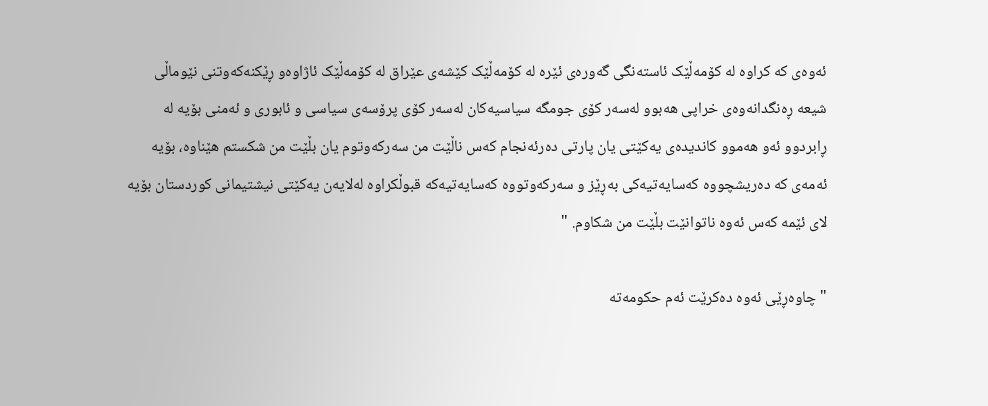ئه‌وه‌ی كه‌ كراوه‌ له‌ كۆمه‌ڵێک ئاسته‌نگی گه‌وره‌ی ئێره‌ له‌ كۆمه‌ڵێک كێشه‌ی عێراق له‌ كۆمه‌ڵێک ئاژاوه‌و ڕێكنه‌كه‌وتنی نێوماڵی شیعه‌ ڕه‌نگدانه‌وه‌ی خراپی هه‌بوو له‌سه‌ر كۆی جومگه‌ سیاسیه‌كان له‌سه‌ر كۆی پرۆسه‌ی سیاسی و ئابوری و ئه‌منی بۆیه‌ له‌ ڕابردوو ئه‌و هه‌موو كاندیده‌ی یه‌كێتی یان پارتی ده‌رئه‌نجام كه‌س ناڵێت من سه‌ركه‌وتوم یان بڵێت من شكستم هێناوه،‌ بۆیه‌ ئه‌مه‌ی كه‌ ده‌ریشچووه‌ كه‌سایه‌تیه‌كی به‌ڕێز و سه‌ركه‌وتووه‌ كه‌سایه‌تیه‌كه‌ قبوڵكراوه‌ له‌لایه‌ن یه‌كێتی نیشتیمانی كوردستان بۆیه‌ لای ئێمه‌ كه‌س ئه‌وه‌ ناتوانێت بڵێت من شكاوم. "

" چاوه‌ڕێی ئه‌وه‌ ده‌كرێت ئه‌م حكومه‌ته‌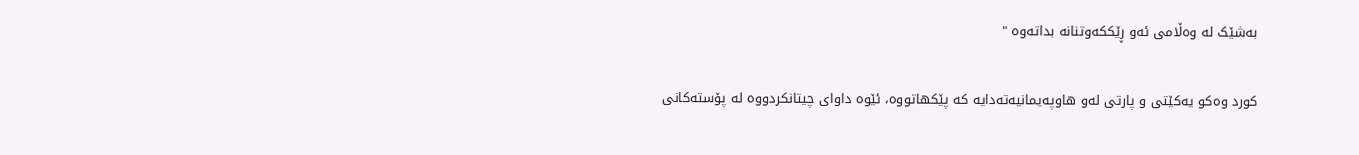به‌شێک له‌ وه‌ڵامی ئه‌و ڕێككه‌وتنانه‌ بداته‌وه‌ "

كورد وه‌كو یه‌كێتی و پارتی له‌و هاوپه‌یمانیه‌ته‌دایه‌ كه‌ پێكهاتووه‌، ئێوه‌ داوای چیتانكردووه‌ له ‌پۆسته‌كانی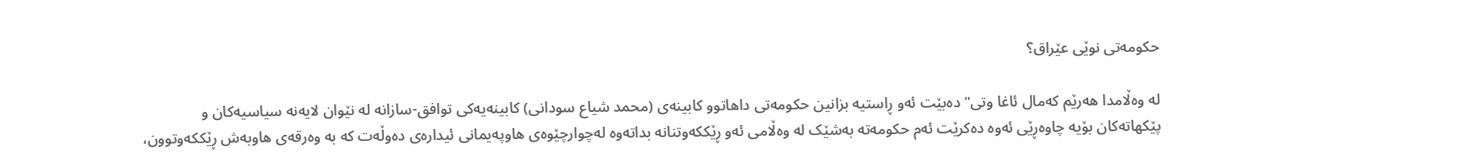حكومه‌تی نوێی عێراق؟

لە وەڵامدا هەرێم کەمال ئاغا وتی" ده‌بێت ئه‌و ڕاستیه‌ بزانین حكومه‌تی داهاتوو كابینه‌ی (محمد شیاع سودانی) كابینه‌یه‌كی توافق-سازانه‌ له‌ نێوان لایه‌نه‌ سیاسیه‌كان و پێكهاته‌كان بۆیه‌ چاوه‌ڕێی ئه‌وه‌ ده‌كرێت ئه‌م حكومه‌ته‌ به‌شێک له‌ وه‌ڵامی ئه‌و ڕێككه‌وتنانه‌ بداته‌وه‌ له‌چوارچێوه‌ی هاوپه‌یمانی ئیداره‌ی ده‌وڵه‌ت كه‌ به‌ وه‌رقه‌ی هاوبه‌ش ڕێككه‌وتوون،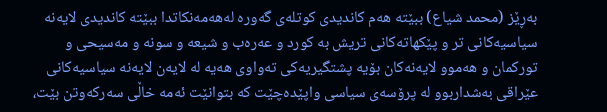به‌ڕێز (محمد شیاع) ببێته‌ هه‌م كاندیدی كوتله‌ی گەورە له‌هه‌مه‌نكاتدا ببێته‌ كاندیدی لایه‌نه‌ سیاسیه‌كانی تر و پێكهاته‌كانی تریش به‌ كورد و عه‌ره‌ب و شیعه‌ و سونه‌ و مه‌سیحی و توركمان و هه‌موو لایه‌نه‌كان بۆیه‌ پشتگیریه‌كی ته‌واوی هه‌یه‌ له‌ لایه‌ن لایه‌نه‌ سیاسیه‌كانی عێراقی به‌شداربوو له‌ پرۆسه‌ی سیاسی واپێده‌چێت كه‌ بتوانێت ئه‌مه‌ خاڵی سه‌ركه‌وتن بێت،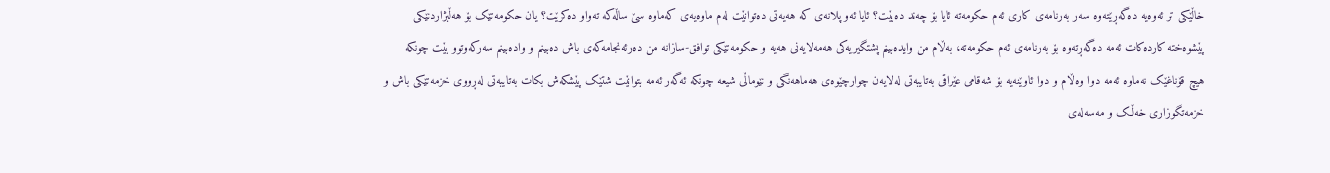خاڵێكی تر ئه‌وه‌یه‌ ده‌گه‌ڕێته‌وه‌ سه‌ر به‌رنامه‌ی كاری ئه‌م حكومه‌ته‌ ئایا بۆ چه‌ند ده‌بێت؟ ئایا ئه‌و پلانه‌ی كه‌ هه‌یه‌تی ده‌توانێت له‌م ماوه‌یه‌ی كه‌ماوه‌ سێ ساڵه‌كه‌ ته‌واو ده‌كرێت؟ یان حكومه‌تێک بۆ هه‌ڵبژاردنێكی پێشوه‌خته‌ كارده‌كات ئه‌مه‌ ده‌گه‌ڕته‌وه‌ بۆ به‌رنامه‌ی ئه‌م حكومه‌ته‌، به‌ڵام من وایده‌بینم پشتگیریه‌كی هه‌مه‌لایه‌نی هه‌یه‌ و حكومه‌تێكی توافق-سازانه‌ من ده‌رئه‌نجامه‌كه‌ی باش ده‌بینم و واده‌بینم سه‌ركه‌وتوو بێت چونكه‌ هیچ قۆناغێک نه‌ماوه‌ ئه‌مه‌ دوا وه‌ڵام و دوا ئاوێنه‌یه‌ بۆ شه‌قامی عێراقی به‌تایبه‌تی له‌لایه‌ن چوارچێوه‌ی هه‌ماهه‌نگی و نێوماڵی شیعه‌ چونكه‌ ئه‌گه‌ر ئه‌مه‌ بتوانێت شتێک پێشكه‌ش بكات به‌تایبه‌تی له‌ڕووی خزمه‌تێكی باش و خزمه‌تگوزاری خه‌ڵک و مه‌سه‌له‌ی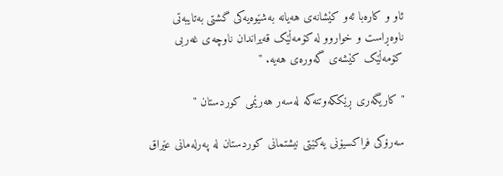ئاو و كاره‌با ئه‌و كێشانه‌ی هه‌یانه‌ به‌شێوه‌یه‌كی گشتی به‌تایبه‌تی ناوه‌ڕاست و خواروو له‌ كۆمه‌ڵێک قه‌یراندان ناوچه‌ی غه‌ربی كۆمه‌ڵێک كێشه‌ی گه‌وره‌ی هه‌یه. "

" کاریگەری ڕێککەوتنەکە لەسەر هەرێمی کوردستان "

سەرۆکی فراکسیۆنی یەکێتی نیشتمانی کوردستان لە پەرلەمانی عێراق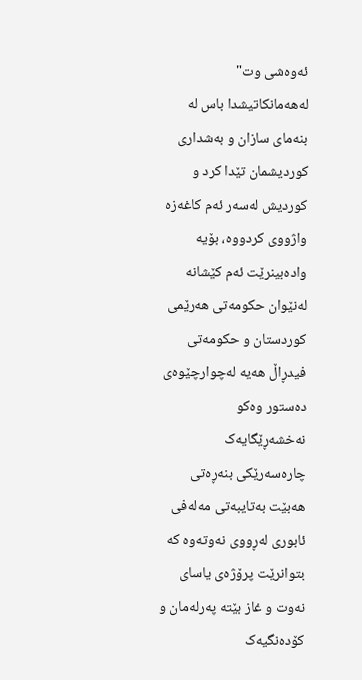ئەوەشی وت" له‌هه‌مانكاتیشدا باس له‌ بنه‌مای سازان و به‌شداری كوردیشمان تێدا كرد و كوردیش له‌سه‌ر ئه‌م كاغه‌زه‌ واژووی كردووه،‌ بۆیه‌ واده‌بینرێت ئه‌م كێشانه‌ له‌نێوان حكومه‌تی هه‌رێمی كوردستان و حكومه‌تی فیدڕاڵ هه‌یه‌ له‌چوارچێوه‌ی ده‌ستور وه‌كو نه‌خشه‌ڕێگایه‌ک چاره‌سه‌رێكی بنه‌ڕه‌تی هه‌بێت به‌تایبه‌تی مه‌له‌فی ئابوری له‌ڕووی نه‌وته‌وه‌ كه‌ بتوانرێت پرۆژه‌ی یاسای نه‌وت و غاز بێته‌ په‌رله‌مان و كۆده‌نگیه‌ک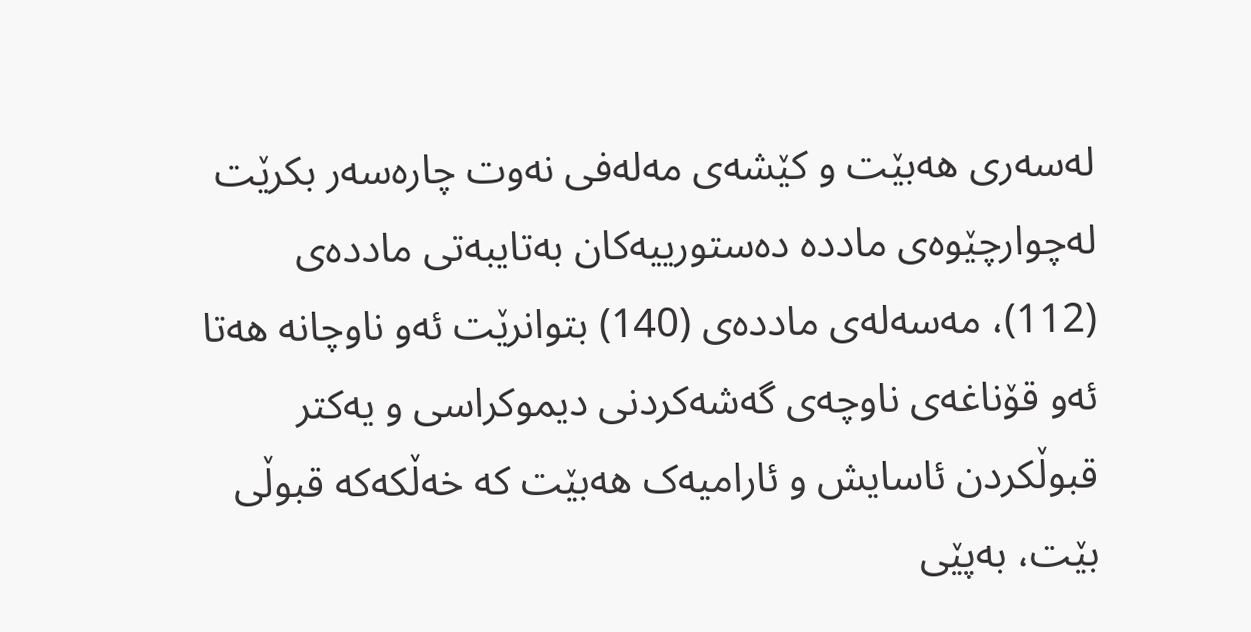له‌سه‌ری هه‌بێت و كێشه‌ی مه‌له‌فی نه‌وت چاره‌سه‌ر بكرێت له‌چوارچێوه‌ی مادده‌ ده‌ستورییه‌كان به‌تایبه‌تی مادده‌ی (112)، مه‌سه‌له‌ی مادده‌ی (140) بتوانرێت ئه‌و ناوچانه‌ هه‌تا ئه‌و قۆناغه‌ی ناوچه‌ی گه‌شه‌كردنی دیموكراسی و یه‌كتر قبوڵكردن ئاسایش و ئارامیه‌ک هه‌بێت كه‌ خه‌ڵكه‌كه‌ قبوڵی بێت، به‌پێی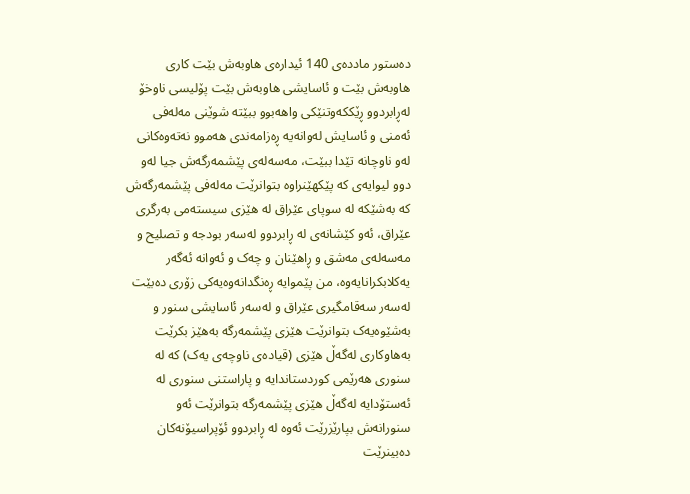دەستور مادده‌ی 140 ئیداره‌ی هاوبه‌ش بێت كاری هاوبه‌ش بێت و ئاسایشی هاوبه‌ش بێت پۆلیسی ناوخۆ له‌ڕابردوو ڕێككه‌وتنێكی واهه‌بوو ببێته‌ شوێنی مه‌له‌فی ئه‌منی و ئاسایش له‌وانه‌یه‌ ڕه‌زامه‌ندی هه‌موو نه‌ته‌وه‌كانی له‌و ناوچانه‌ تێدا ببێت، مه‌سه‌له‌ی پێشمه‌رگه‌ش جیا له‌و دوو لیوایه‌ی كه‌ پێكهێنراوه‌ بتوانرێت مه‌له‌فی پێشمه‌رگه‌ش كه‌ به‌شێكه‌ له‌ سوپای عێراق له‌ هێزی سیسته‌می به‌رگری عێراق، ئه‌و كێشانه‌ی له ‌ڕابردوو له‌سه‌ر بودجه‌ و تصلیح و مه‌سه‌له‌ی مه‌شق و ڕاهێنان و چه‌ک و ئه‌وانه‌ ئه‌گه‌ر یه‌كلابكرانایه‌وه،‌ من پێموایه‌ ڕه‌نگدانه‌وه‌یه‌كی زۆری ده‌بێت له‌سه‌ر سه‌قامگیری عێراق و له‌سه‌ر ئاسایشی سنور و به‌شێوه‌یه‌ک بتوانرێت هێزی پێشمه‌رگه‌ به‌هێز بكرێت به‌هاوكاری له‌گه‌ڵ هێزی (قیاده‌ی ناوچه‌ی یه‌ک) كه‌ له‌ سنوری هه‌رێمی كوردستاندایه‌ و پاراستنی سنوری له‌ ئه‌ستۆدایه‌ له‌گه‌ڵ هێزی پێشمه‌رگه‌ بتوانرێت ئه‌و سنورانه‌ش بپارێزرێت ئه‌وه‌ له ‌ڕابردوو ئۆپراسیۆنه‌كان ده‌بینرێت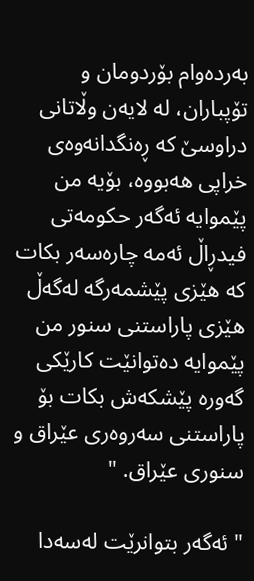به‌رده‌وام بۆردومان و تۆپباران، له ‌لایه‌ن وڵاتانی دراوسێ كه‌ ڕه‌نگدانه‌وه‌ی خراپی هه‌بووه،‌ بۆیه‌ من پێموایه‌ ئه‌گه‌ر حكومه‌تی فیدڕاڵ ئه‌مه‌ چاره‌سه‌ر بكات كه‌ هێزی پێشمه‌رگه‌ له‌گه‌ڵ هێزی پاراستنی سنور من پێموایه‌ ده‌توانێت كارێكی گه‌وره‌ پێشكه‌ش بكات بۆ پاراستنی سه‌روه‌ری عێراق و سنوری عێراق. "

" ئه‌گه‌ر بتوانرێت له‌سه‌دا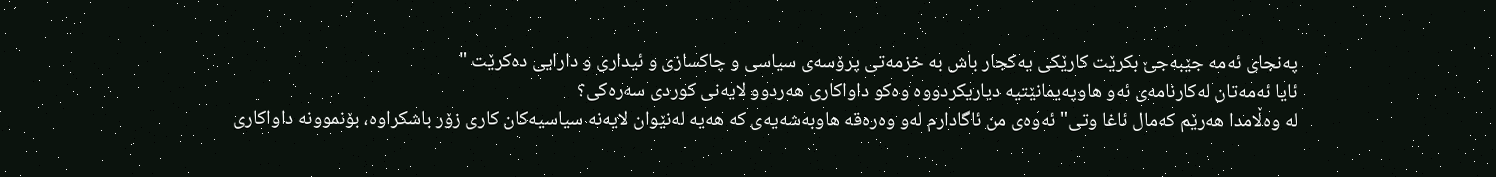په‌نجای ئه‌مه‌ جێبه‌جێ بكرێت كارێكی یه‌كجار باش به‌ خزمه‌تی پرۆسه‌ی سیاسی و چاكسازی و ئیداری و دارایی ده‌كرێت "
ئایا ئه‌مه‌تان له‌كارنامه‌ی ئه‌و هاوپه‌یمانێتیه‌ دیاریكردووه‌ وه‌كو داواكاری هه‌ردوو لایه‌نی كوردی سه‌ره‌كی؟
لە وەڵامدا هەرێم کەمال ئاغا وتی" ئه‌وه‌ی من ئاگادارم له‌و وه‌رەقه‌ هاوبه‌شه‌یه‌ی كه‌ هه‌یه‌ له‌نێوان لایه‌نه‌ سیاسیه‌كان كاری زۆر باشكراوه،‌ بۆنموونه‌ داواكاری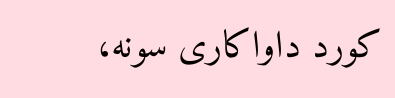كورد داواكاری سونه،‌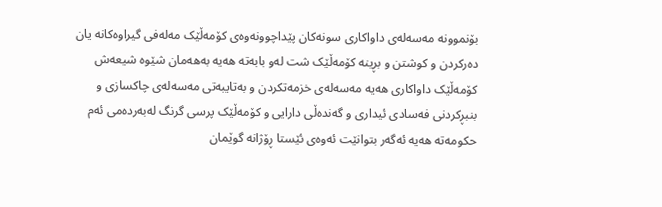بۆنموونه‌ مه‌سه‌له‌ی داواكاری سونه‌كان پێداچوونه‌وه‌ی كۆمه‌ڵێک مه‌له‌فی گیراوه‌كانه‌ یان ده‌ركردن و كوشتن و بڕینه‌ كۆمه‌ڵێک شت له‌و بابه‌ته‌ هه‌یه‌ به‌هه‌مان شێوه‌ شیعه‌ش كۆمه‌ڵێک داواكاری هه‌یه‌ مه‌سه‌له‌ی خزمه‌تكردن و به‌تایبه‌تی مه‌سه‌له‌ی چاكسازی و بنبڕكردنی فه‌سادی ئیداری و گه‌نده‌ڵی دارایی و كۆمه‌ڵێک پرسی گرنگ له‌به‌رده‌می ئه‌م حكومه‌ته‌ هه‌یه‌ ئه‌گه‌ر بتوانێت ئه‌وه‌ی ئێستا ڕۆژانه‌ گوێمان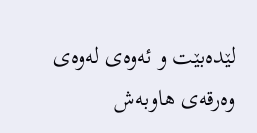لێده‌بێت و ئه‌وه‌ی له‌وه‌ی وه‌رقه‌ی هاوبه‌ش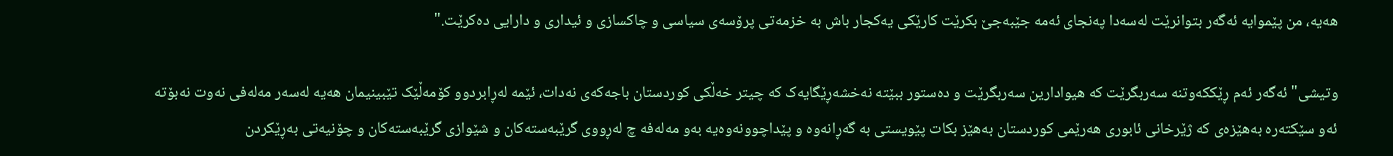هه‌یه‌، من پێموایه‌ ئه‌گه‌ر بتوانرێت له‌سه‌دا په‌نجای ئه‌مه‌ جێبه‌جێ بكرێت كارێكی یه‌كجار باش به‌ خزمه‌تی پرۆسه‌ی سیاسی و چاكسازی و ئیداری و دارایی ده‌كرێت."

وتیشی" ئه‌گه‌ر ئه‌م ڕێككه‌وتنه‌ سه‌ربگرێت كه‌ هیوادارین سه‌ربگرێت و ده‌ستور ببێته‌ نه‌خشه‌ڕێگایه‌ک كه‌ چیتر خه‌ڵكی كوردستان باجه‌كه‌ی نه‌دات، ئێمه‌ له‌ڕابردوو كۆمه‌ڵێک تێبینیمان هه‌یه‌ له‌سه‌ر مه‌له‌فی نه‌وت نه‌بۆته‌ ئه‌و سێكته‌ره‌ به‌هێزه‌ی كه‌ ژێرخانی ئابوری هه‌رێمی كوردستان به‌هێز بكات پێویستی به‌ گه‌ڕانه‌وه‌ و پێداچوونه‌وه‌یه‌ به‌و مه‌له‌فه‌ چ له‌ڕووی گرێبه‌سته‌كان و شێوازی گرێبه‌سته‌كان و چۆنیه‌تی به‌ڕێكردن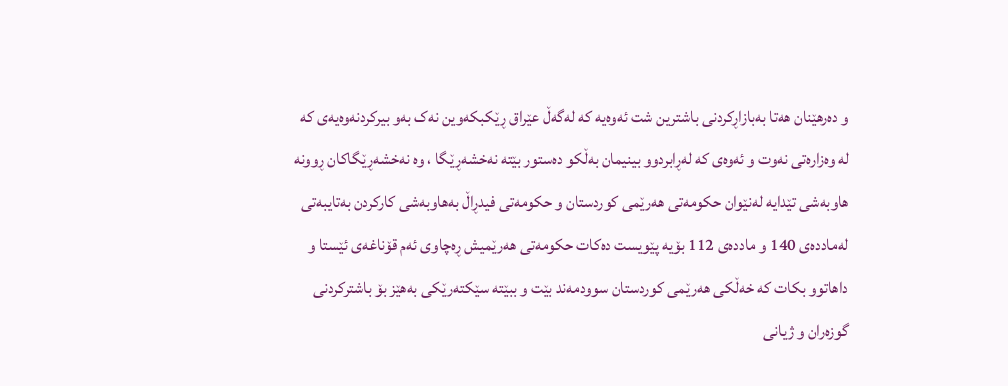و ده‌رهێنان هه‌تا به‌بازاڕكردنی باشترین شت ئه‌وه‌یه‌ كه‌ له‌گه‌ڵ عێراق ڕێكبكه‌وین نه‌ک به‌و بیركردنه‌وه‌یه‌ی كه‌ له‌ وه‌زاره‌تی نه‌وت و ئه‌وه‌ی كه‌ له‌ڕابردوو بینیمان به‌ڵكو ده‌ستور بێته‌ نه‌خشه‌ڕێگا ، وه‌ نه‌خشه‌ڕێگاكان ڕوونه‌ هاوبه‌شی تێدایه‌ له‌نێوان حكومه‌تی هه‌رێمی كوردستان و حكومه‌تی فیدڕاڵ به‌هاوبه‌شی كاركردن به‌تایبه‌تی له‌مادده‌ی 140 و مادده‌ی 112 بۆیه‌ پێویست ده‌كات حكومه‌تی هه‌رێمیش ڕه‌چاوی ئه‌م قۆناغه‌ی ئێستا و داهاتوو بكات كه‌ خه‌ڵكی هه‌رێمی كوردستان سوودمه‌ند بێت و ببێته‌ سێكته‌رێكی به‌هێز بۆ باشتركردنی گوزه‌ران و ژیانی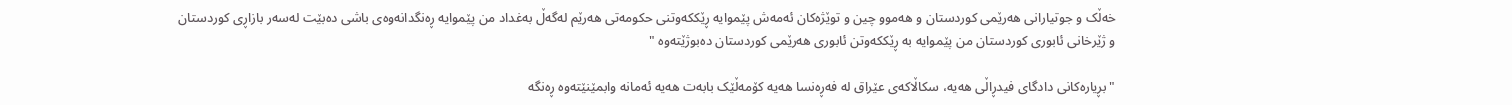خه‌ڵک و جوتیارانی هه‌رێمی كوردستان و هه‌موو چین و توێژه‌كان ئه‌مه‌ش پێموایه‌ ڕێككه‌وتنی حكومه‌تی هه‌رێم له‌گه‌ڵ به‌غداد من پێموایه‌ ڕه‌نگدانه‌وه‌ی باشی ده‌بێت له‌سه‌ر بازاڕی كوردستان و ژێرخانی ئابوری كوردستان من پێموایه‌ به‌ ڕێككه‌وتن ئابوری هه‌رێمی كوردستان ده‌بوژێته‌وه‌ "

"بڕیاره‌كانی دادگای فیدڕاڵی هه‌یه‌، سكاڵاكه‌ی عێراق له‌ فه‌ڕه‌نسا هه‌یه‌ كۆمه‌ڵێک بابه‌ت هه‌یه‌ ئه‌مانه‌ وابمێنێته‌وه‌ ڕه‌نگه‌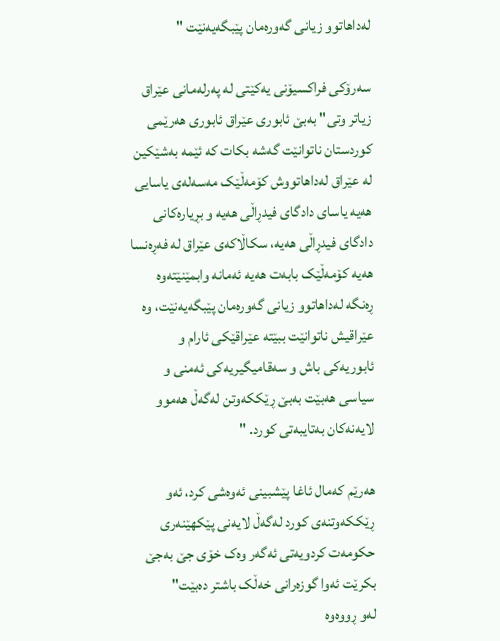له‌داهاتوو زیانی گه‌وره‌مان پێبگه‌یه‌نێت "

سەرۆکی فراکسیۆنی یەکێتی لە پەرلەمانی عێراق زیاتر وتی" به‌بێ ئابوری عێراق ئابوری هه‌رێمی كوردستان ناتوانێت گه‌شه‌ بكات كه‌ ئێمه‌ به‌شێكین له‌ عێراق له‌داهاتووش كۆمه‌ڵێک مه‌سه‌له‌ی یاسایی هه‌یه‌ یاسای دادگای فیدڕاڵی هه‌یه‌ و بڕیاره‌كانی دادگای فیدڕاڵی هه‌یه‌، سكاڵاكه‌ی عێراق له‌ فه‌ڕه‌نسا هه‌یه‌ كۆمه‌ڵێک بابه‌ت هه‌یه‌ ئه‌مانه‌ وابمێنێته‌وه‌ ڕه‌نگه‌ له‌داهاتوو زیانی گه‌وره‌مان پێبگه‌یه‌نێت، وه‌ عێراقیش ناتوانێت ببێته‌ عێراقێكی ئارام و ئابوریه‌كی باش و سه‌قامیگیریه‌كی ئه‌منی و سیاسی هه‌بێت به‌بێ ڕێككه‌وتن له‌گه‌ڵ هه‌موو لایه‌نه‌كان به‌تایبه‌تی كورد. "

هەرێم کەمال ئاغا پێشبینی ئەوەشی کرد، ئەو ڕێککەوتنەی کورد لەگەڵ لایەنی پێکهێنەری حکومەت کردویەتی ئەگەر وەک خۆی جێ بەجێ بکرێت ئەوا گوزەرانی خەڵک باشتر دەبێت"
لەو ڕووەوە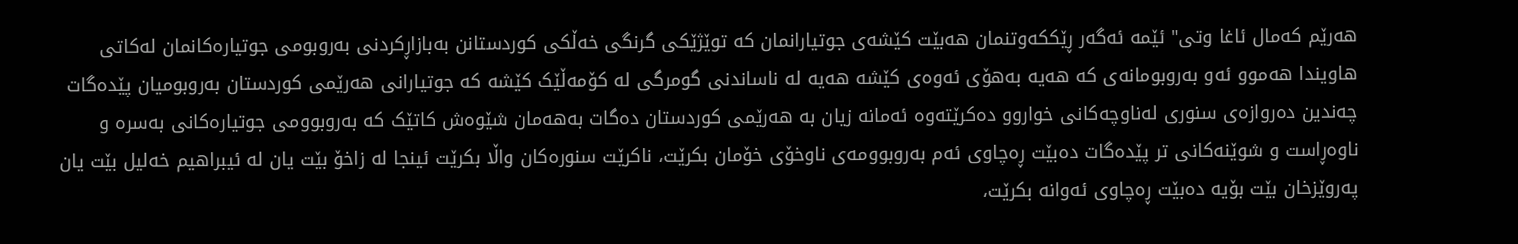هەرێم کەمال ئاغا وتی" ئێمه‌ ئه‌گه‌ر ڕێككه‌وتنمان هه‌بێت كێشه‌ی جوتیارانمان كه‌ توێژێكی گرنگی خه‌ڵكی كوردستانن به‌بازاڕكردنی به‌روبومی جوتیاره‌كانمان له‌كاتی هاویندا هه‌موو ئه‌و به‌روبومانه‌ی كه‌ هه‌یه‌ به‌هۆی ئه‌وه‌ی كێشه‌ هه‌یه‌ له‌ ناساندنی گومرگی له‌ كۆمه‌ڵێک كێشه‌ كه‌ جوتیارانی هه‌رێمی كوردستان به‌روبومیان پێده‌گات چه‌ندین ده‌روازه‌ی سنوری له‌ناوچه‌كانی خواروو ده‌كرێته‌وه‌ ئه‌مانه‌ زیان به‌ هه‌رێمی كوردستان ده‌گات به‌هه‌مان شێوه‌ش كاتێک كه‌ به‌روبوومی جوتیاره‌كانی به‌سره‌ و ناوه‌ڕاست و شوێنه‌كانی تر پێده‌گات ده‌بێت ڕه‌چاوی ئه‌م به‌روبوومه‌ی ناوخۆی خۆمان بكرێت، ناكرێت سنوره‌كان واڵا بكرێت ئینجا له‌ زاخۆ بێت یان له‌ ئیبراهیم خه‌لیل بێت یان په‌روێزخان بێت بۆیه‌ ده‌بێت ڕه‌چاوی ئه‌وانه‌ بكرێت،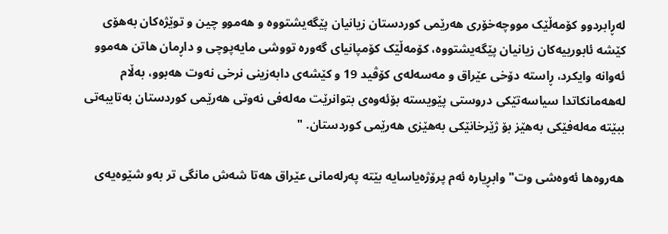له‌ڕابردوو كۆمه‌ڵێک مووچه‌خۆری هه‌رێمی كوردستان زیانیان پێگه‌یشتووه‌ و هه‌موو چین و توێژه‌كان به‌هۆی كێشه‌ ئابورییه‌كان زیانیان پێگه‌یشتووه‌، كۆمه‌ڵێک كۆمپانیای گه‌وره‌ تووشی مایه‌پوچی و داڕمان هاتن هه‌موو ئه‌وانه‌ وایكرد، ڕاسته‌ دۆخی عێراق و مه‌سه‌له‌ی كۆڤید 19 و كێشه‌ی دابه‌زینی نرخی نه‌وت هه‌بوو، به‌ڵام له‌هه‌مانكاتدا سیاسه‌تێكی دروستی پێویسته‌ بۆئه‌وه‌ی بتوانرێت مه‌له‌فی نه‌وتی هه‌رێمی كوردستان به‌تایبه‌تی ببێته‌ مه‌له‌فێكی به‌هێز بۆ ژێرخانێكی به‌هێزی هه‌رێمی كوردستان. "

هەروەها ئەوەشی وت" وابڕیاره‌ ئه‌م پرۆژه‌یاسایه‌ بێته‌ په‌رله‌مانی عێراق هه‌تا شه‌ش مانگی تر به‌و شێوه‌یه‌ی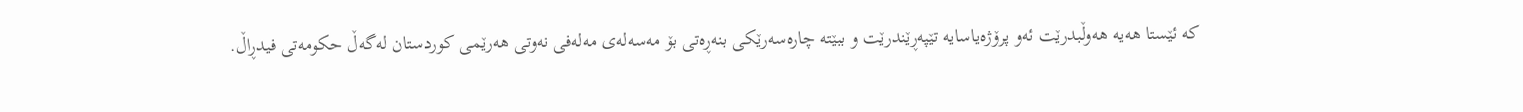كه‌ ئێستا هه‌یه‌ هه‌وڵبدرێت ئه‌و پرۆژه‌یاسایه‌ تێپه‌ڕێندرێت و ببێته‌ چاره‌سه‌رێكی بنه‌ڕه‌تی بۆ مه‌سه‌له‌ی مه‌له‌فی نه‌وتی هه‌رێمی كوردستان له‌گه‌ڵ حكومه‌تی فیدڕاڵ.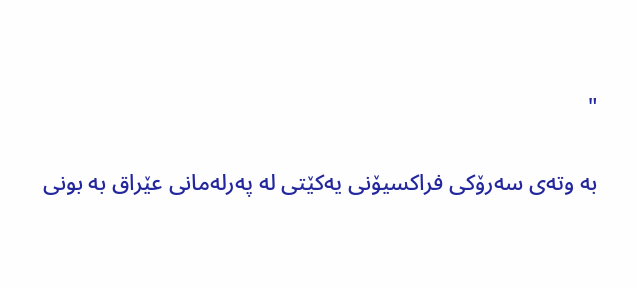"

بە وتەی سەرۆکی فراکسیۆنی یەکێتی لە پەرلەمانی عێراق بە بونی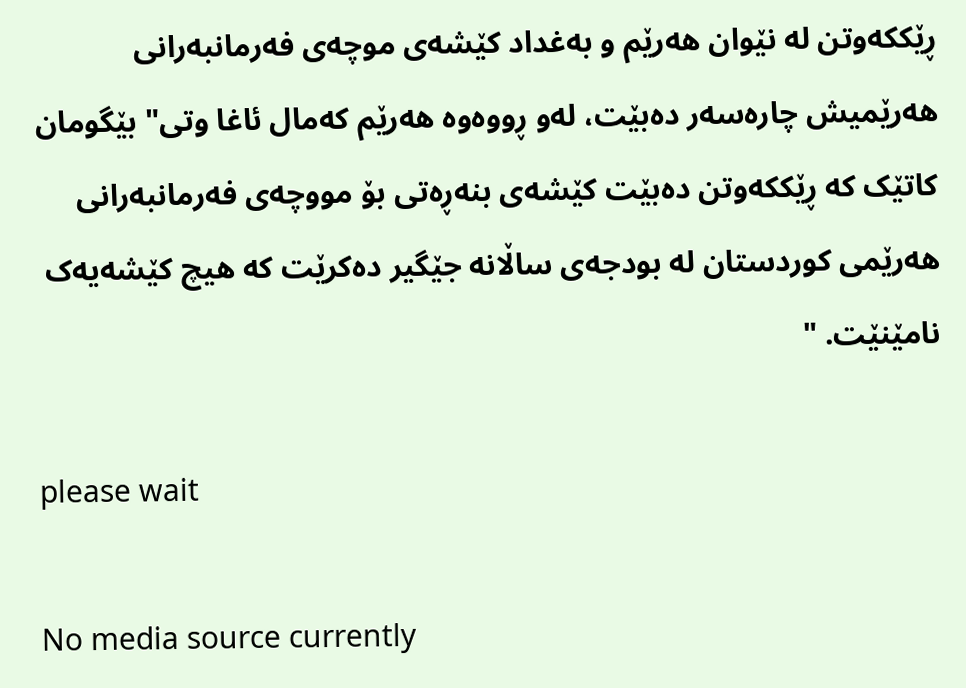ڕێککەوتن لە نێوان هەرێم و بەغداد کێشەی موچەی فەرمانبەرانی هەرێمیش چارەسەر دەبێت، لەو ڕووەوە هەرێم کەمال ئاغا وتی" بێگومان كاتێک كه‌ ڕێككه‌وتن ده‌بێت كێشه‌ی بنه‌ڕه‌تی بۆ مووچه‌ی فه‌رمانبه‌رانی هه‌رێمی كوردستان له‌ بودجه‌ی ساڵانه‌ جێگیر ده‌كرێت كه‌ هیچ كێشه‌یه‌ک نامێنێت. "

please wait

No media source currently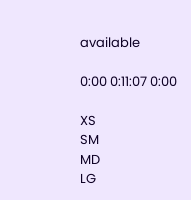available

0:00 0:11:07 0:00

XS
SM
MD
LG